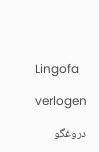Lingofa

verlogen

دروغگو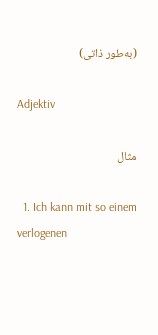(به‌طور ذاتی)

Adjektiv

مثال

  1. Ich kann mit so einem verlogenen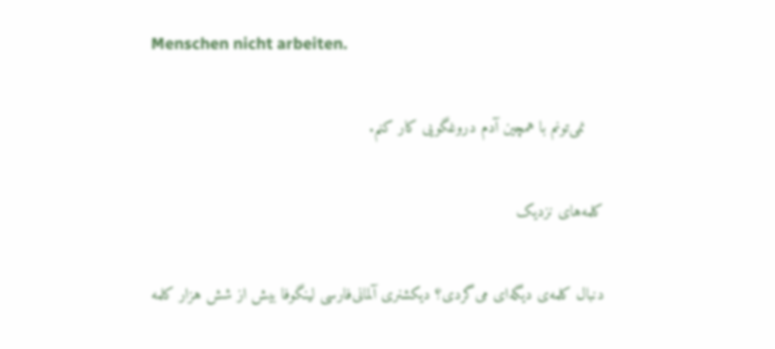Menschen nicht arbeiten.

    نمی‌تونم با همچین آدم دروغگویی کار کنم.

کلمه‌های نزدیک

دنبال کلمه‌ی دیگه‌ای می‌گردی؟ دیکشنری آلمانی‌فارسی لینگوفا بیش از شش هزار کلمه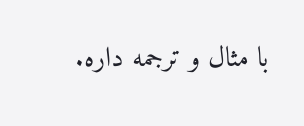با مثال و ترجمه داره.